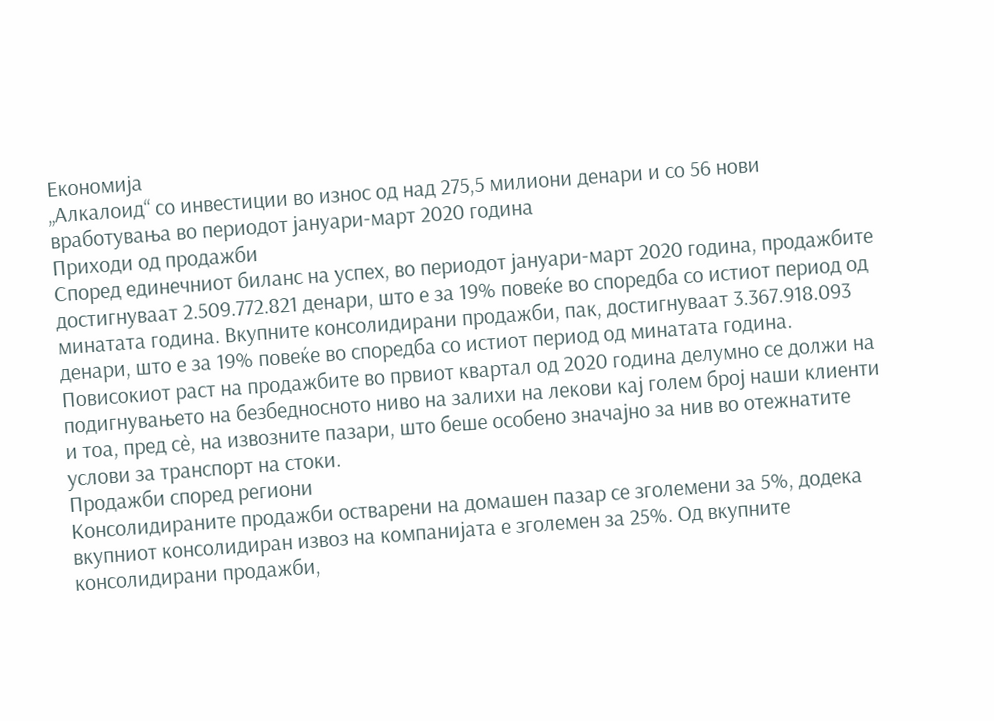Економија
„Алкалоид“ со инвестиции во износ од над 275,5 милиони денари и со 56 нови вработувања во периодот јануари-март 2020 година
Приходи од продажби
Според единечниот биланс на успех, во периодот јануари-март 2020 година, продажбите достигнуваат 2.509.772.821 денари, што е за 19% повеќе во споредба со истиот период од минатата година. Вкупните консолидирани продажби, пак, достигнуваат 3.367.918.093 денари, што е за 19% повеќе во споредба со истиот период од минатата година. Повисокиот раст на продажбите во првиот квартал од 2020 година делумно се должи на подигнувањето на безбедносното ниво на залихи на лекови кај голем број наши клиенти и тоа, пред сѐ, на извозните пазари, што беше особено значајно за нив во отежнатите услови за транспорт на стоки.
Продажби според региони
Консолидираните продажби остварени на домашен пазар се зголемени за 5%, додека вкупниот консолидиран извоз на компанијата е зголемен за 25%. Од вкупните консолидирани продажби,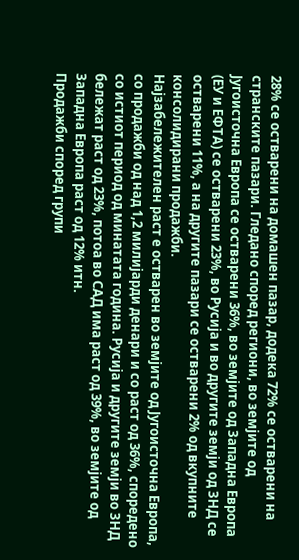28% се остварени на домашен пазар, додека 72% се остварени на странските пазари. Гледано според региони, во земјите од Југоисточна Европа се остварени 36%, во земјите од Западна Европа (ЕУ и ЕФТА) се остварени 23%, во Русија и во другите земји од ЗНД се остварени 11%, а на другите пазари се остварени 2% од вкупните консолидирани продажби.
Најзабележителен раст е остварен во земјите од Југоисточна Европа, со продажби од над 1,2 милијарди денари и со раст од 36%, споредено со истиот период од минатата година. Русија и другите земји во ЗНД бележат раст од 23%, потоа во САД има раст од 39%, во земјите од Западна Европа раст од 12% итн.
Продажби според групи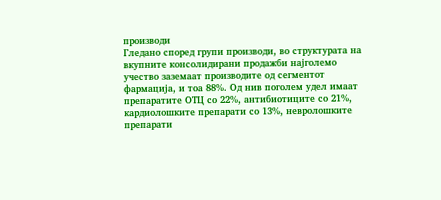производи
Гледано според групи производи, во структурата на вкупните консолидирани продажби најголемо учество заземаат производите од сегментот фармација, и тоа 88%. Од нив поголем удел имаат препаратите ОТЦ со 22%, антибиотиците со 21%, кардиолошките препарати со 13%, невролошките препарати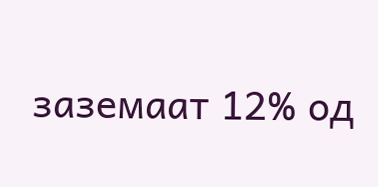заземаат 12% од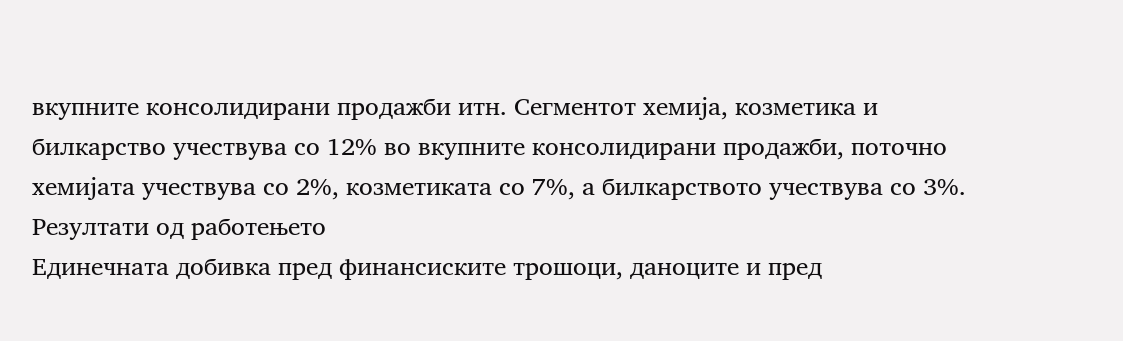вкупните консолидирани продажби итн. Сегментот хемија, козметика и билкарство учествува со 12% во вкупните консолидирани продажби, поточно хемијата учествува со 2%, козметиката со 7%, а билкарството учествува со 3%.
Резултати од работењето
Единечната добивка пред финансиските трошоци, даноците и пред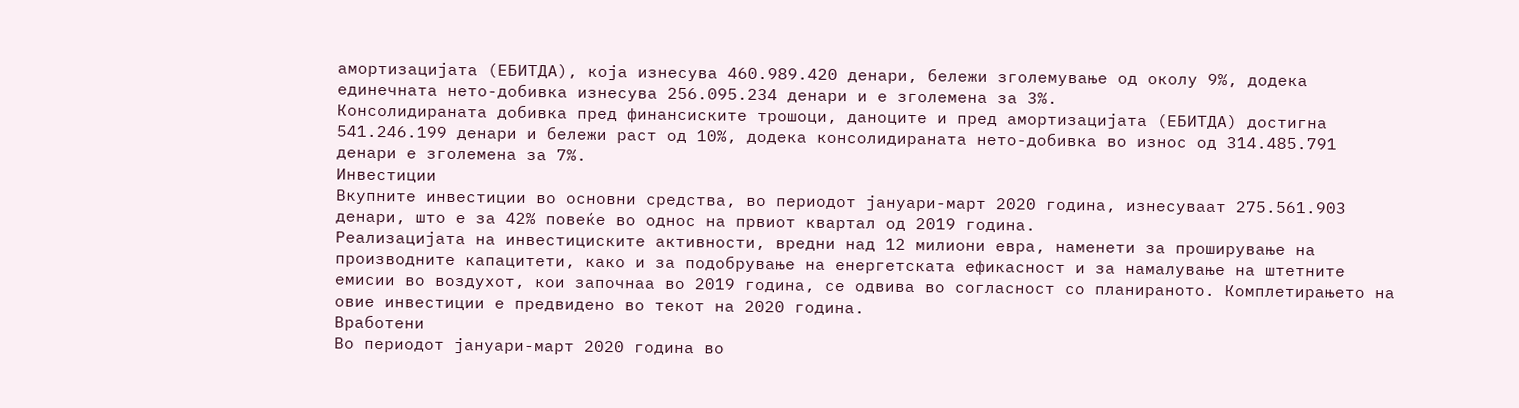амортизацијата (ЕБИТДА), која изнесува 460.989.420 денари, бележи зголемување од околу 9%, додека единечната нето-добивка изнесува 256.095.234 денари и е зголемена за 3%.
Консолидираната добивка пред финансиските трошоци, даноците и пред амортизацијата (ЕБИТДА) достигна 541.246.199 денари и бележи раст од 10%, додека консолидираната нето-добивка во износ од 314.485.791 денари е зголемена за 7%.
Инвестиции
Вкупните инвестиции во основни средства, во периодот јануари-март 2020 година, изнесуваат 275.561.903 денари, што е за 42% повеќе во однос на првиот квартал од 2019 година.
Реализацијата на инвестициските активности, вредни над 12 милиони евра, наменети за проширување на производните капацитети, како и за подобрување на енергетската ефикасност и за намалување на штетните емисии во воздухот, кои започнаа во 2019 година, се одвива во согласност со планираното. Комплетирањето на овие инвестиции е предвидено во текот на 2020 година.
Вработени
Во периодот јануари-март 2020 година во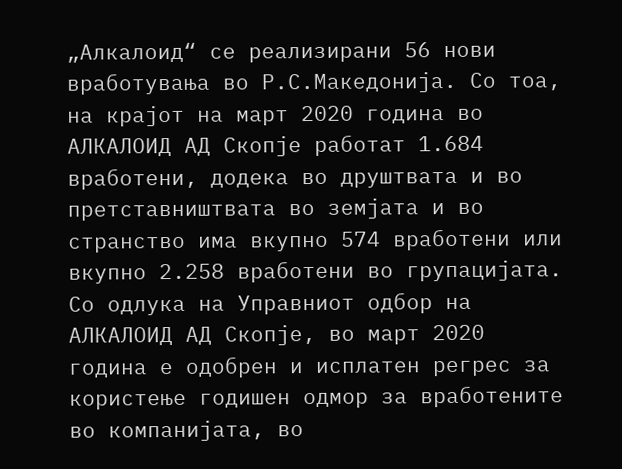„Алкалоид“ се реализирани 56 нови вработувања во Р.С.Македонија. Со тоа, на крајот на март 2020 година во АЛКАЛОИД АД Скопје работат 1.684 вработени, додека во друштвата и во претставништвата во земјата и во странство има вкупно 574 вработени или вкупно 2.258 вработени во групацијата.
Со одлука на Управниот одбор на АЛКАЛОИД АД Скопје, во март 2020 година е одобрен и исплатен регрес за користење годишен одмор за вработените во компанијата, во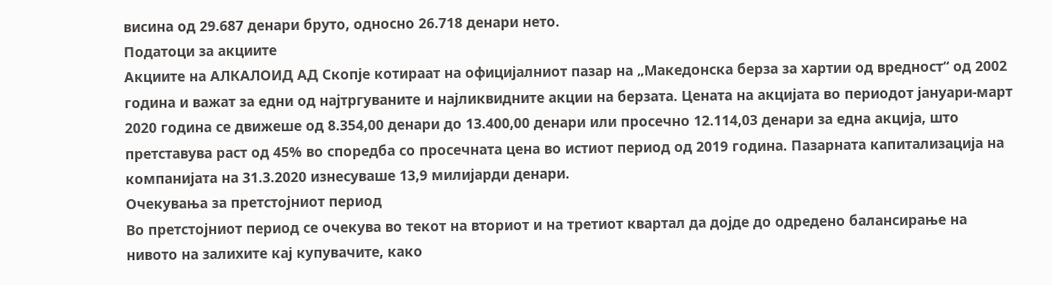висина од 29.687 денари бруто, односно 26.718 денари нето.
Податоци за акциите
Акциите на АЛКАЛОИД АД Скопје котираат на официјалниот пазар на „Македонска берза за хартии од вредност“ од 2002 година и важат за едни од најтргуваните и најликвидните акции на берзата. Цената на акцијата во периодот јануари-март 2020 година се движеше од 8.354,00 денари до 13.400,00 денари или просечно 12.114,03 денари за една акција, што претставува раст од 45% во споредба со просечната цена во истиот период од 2019 година. Пазарната капитализација на компанијата на 31.3.2020 изнесуваше 13,9 милијарди денари.
Очекувања за претстојниот период
Во претстојниот период се очекува во текот на вториот и на третиот квартал да дојде до одредено балансирање на нивото на залихите кај купувачите, како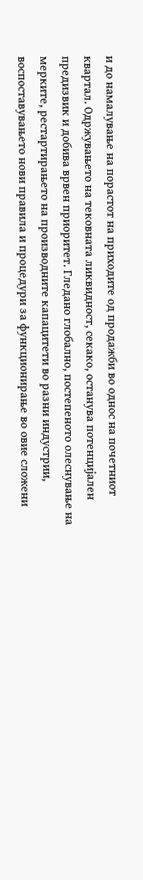и до намалување на порастот на приходите од продажби во однос на почетниот квартал. Одржувањето на тековната ликвидност, секако, останува потенцијален предизвик и добива врвен приоритет. Гледано глобално, постепеното олеснување на мерките, рестартирањето на производните капацитети во разни индустрии, воспоставувањето нови правила и процедури за функционирање во овие сложени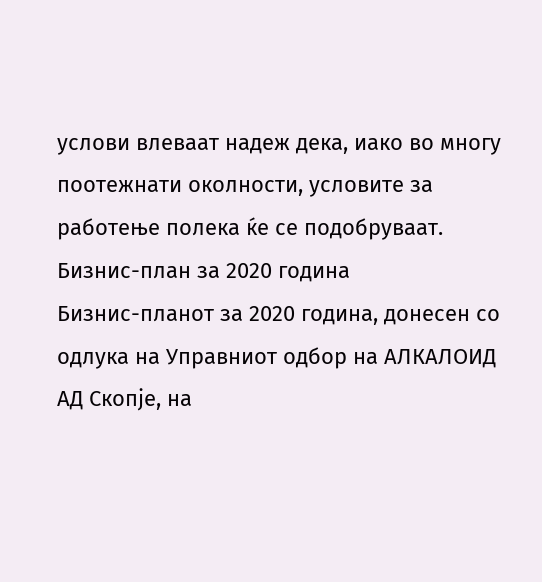услови влеваат надеж дека, иако во многу поотежнати околности, условите за работење полека ќе се подобруваат.
Бизнис-план за 2020 година
Бизнис-планот за 2020 година, донесен со одлука на Управниот одбор на АЛКАЛОИД АД Скопје, на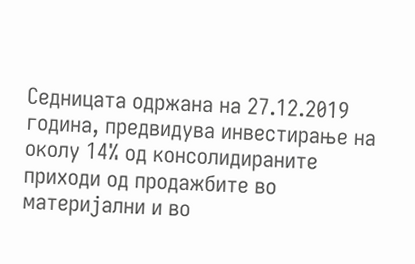Седницата одржана на 27.12.2019 година, предвидува инвестирање на околу 14% од консолидираните приходи од продажбите во материјални и во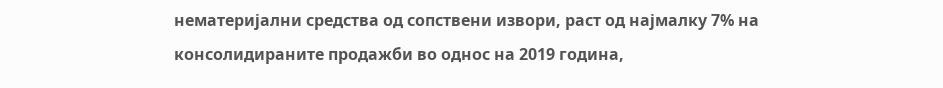нематеријални средства од сопствени извори, раст од најмалку 7% на консолидираните продажби во однос на 2019 година,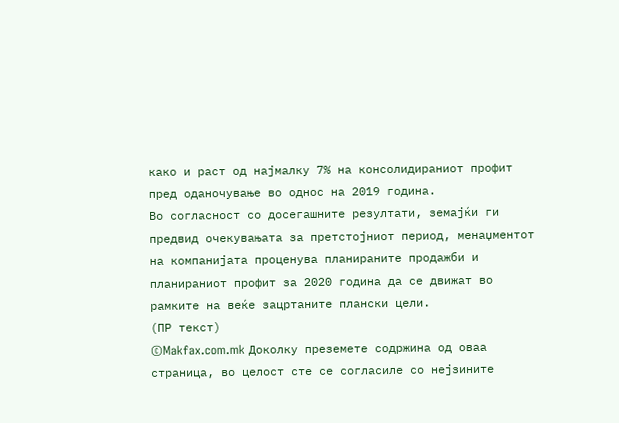како и раст од најмалку 7% на консолидираниот профит пред оданочување во однос на 2019 година.
Во согласност со досегашните резултати, земајќи ги предвид очекувањата за претстојниот период, менаџментот на компанијата проценува планираните продажби и планираниот профит за 2020 година да се движат во рамките на веќе зацртаните плански цели.
(ПР текст)
©Makfax.com.mk Доколку преземете содржина од оваа страница, во целост сте се согласиле со нејзините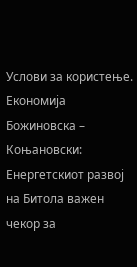Услови за користење.
Економија
Божиновска – Коњановски: Eнергетскиот развој на Битола важен чекор за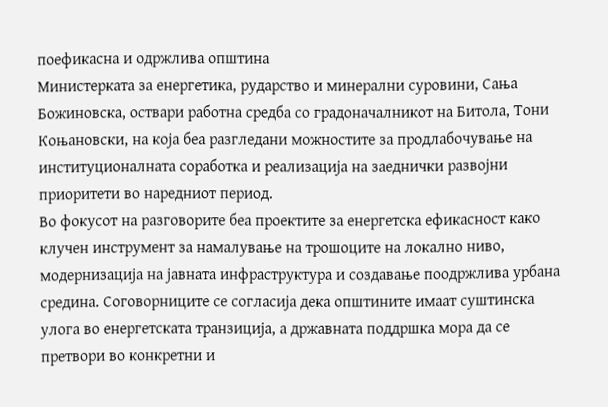поефикасна и одржлива општина
Министерката за енергетика, рударство и минерални суровини, Сања Божиновска, оствари работна средба со градоначалникот на Битола, Тони Коњановски, на која беа разгледани можностите за продлабочување на институционалната соработка и реализација на заеднички развојни приоритети во наредниот период.
Во фокусот на разговорите беа проектите за енергетска ефикасност како клучен инструмент за намалување на трошоците на локално ниво, модернизација на јавната инфраструктура и создавање поодржлива урбана средина. Соговорниците се согласија дека општините имаат суштинска улога во енергетската транзиција, а државната поддршка мора да се претвори во конкретни и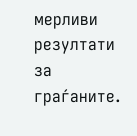мерливи резултати за граѓаните.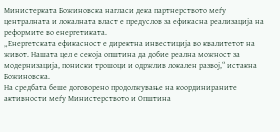Министерката Божиновска нагласи дека партнерството меѓу централната и локалната власт е предуслов за ефикасна реализација на реформите во енергетиката.
„Енергетската ефикасност е директна инвестиција во квалитетот на живот. Нашата цел е секоја општина да добие реална можност за модернизација, пониски трошоци и одржлив локален развој,“ истакна Божиновска.
На средбата беше договорено продолжување на координираните активности меѓу Министерството и Општина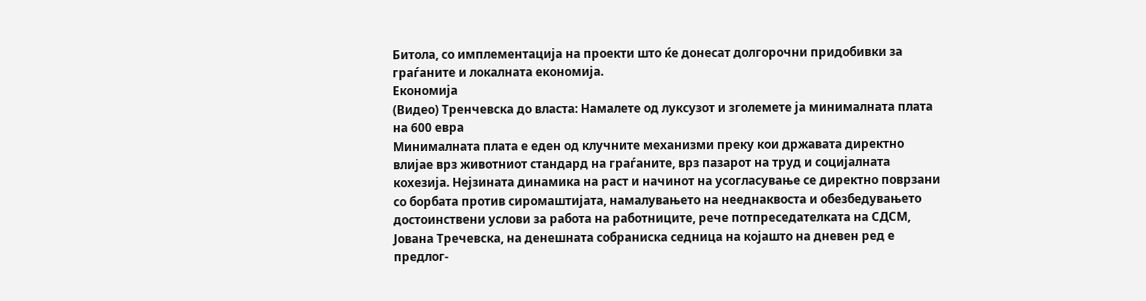Битола, со имплементација на проекти што ќе донесат долгорочни придобивки за граѓаните и локалната економија.
Економија
(Видео) Тренчевска до власта: Намалете од луксузот и зголемете ја минималната плата на 600 евра
Минималната плата е еден од клучните механизми преку кои државата директно влијае врз животниот стандард на граѓаните, врз пазарот на труд и социјалната кохезија. Нејзината динамика на раст и начинот на усогласување се директно поврзани со борбата против сиромаштијата, намалувањето на нееднаквоста и обезбедувањето достоинствени услови за работа на работниците, рече потпреседателката на СДСМ, Јована Тречевска, на денешната собраниска седница на којашто на дневен ред е предлог-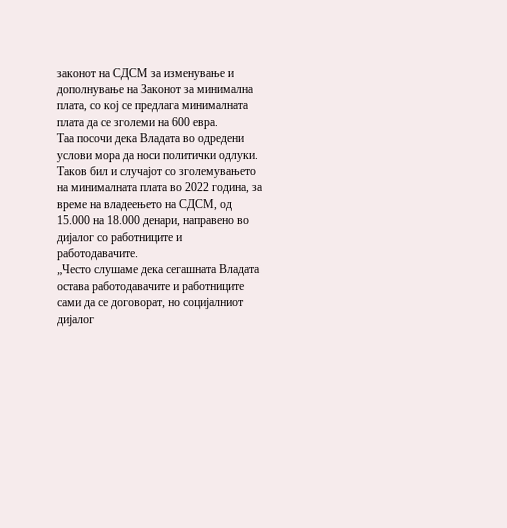законот на СДСМ за изменување и дополнување на Законот за минимална плата, со кој се предлага минималната плата да се зголеми на 600 евра.
Таа посочи дека Владата во одредени услови мора да носи политички одлуки. Таков бил и случајот со зголемувањето на минималната плата во 2022 година, за време на владеењето на СДСМ, од 15.000 на 18.000 денари, направено во дијалог со работниците и работодавачите.
„Често слушаме дека сегашната Владата остава работодавачите и работниците сами да се договорат, но социјалниот дијалог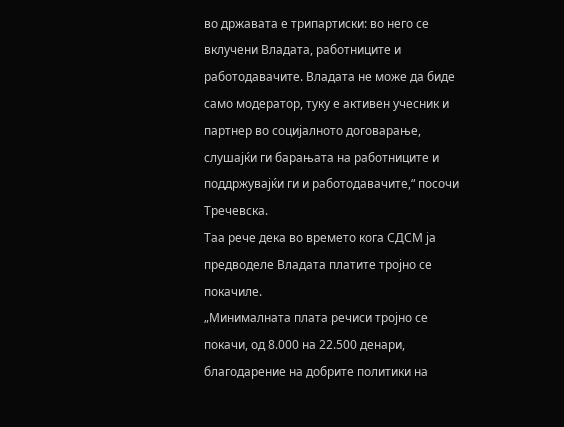во државата е трипартиски: во него се вклучени Владата, работниците и работодавачите. Владата не може да биде само модератор, туку е активен учесник и партнер во социјалното договарање, слушајќи ги барањата на работниците и поддржувајќи ги и работодавачите,“ посочи Тречевска.
Таа рече дека во времето кога СДСМ ја предводеле Владата платите тројно се покачиле.
„Минималната плата речиси тројно се покачи, од 8.000 на 22.500 денари, благодарение на добрите политики на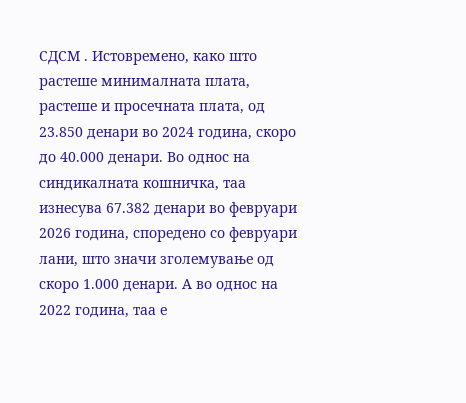СДСМ . Истовремено, како што растеше минималната плата, растеше и просечната плата, од 23.850 денари во 2024 година, скоро до 40.000 денари. Во однос на синдикалната кошничка, таа изнесува 67.382 денари во февруари 2026 година, споредено со февруари лани, што значи зголемување од скоро 1.000 денари. А во однос на 2022 година, таа е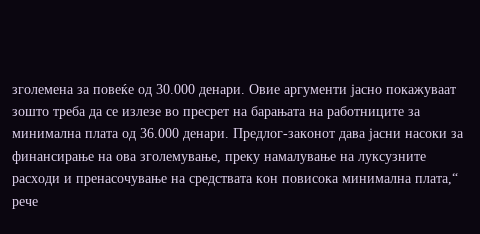зголемена за повеќе од 30.000 денари. Овие аргументи јасно покажуваат зошто треба да се излезе во пресрет на барањата на работниците за минимална плата од 36.000 денари. Предлог-законот дава јасни насоки за финансирање на ова зголемување, преку намалување на луксузните расходи и пренасочување на средствата кон повисока минимална плата,“ рече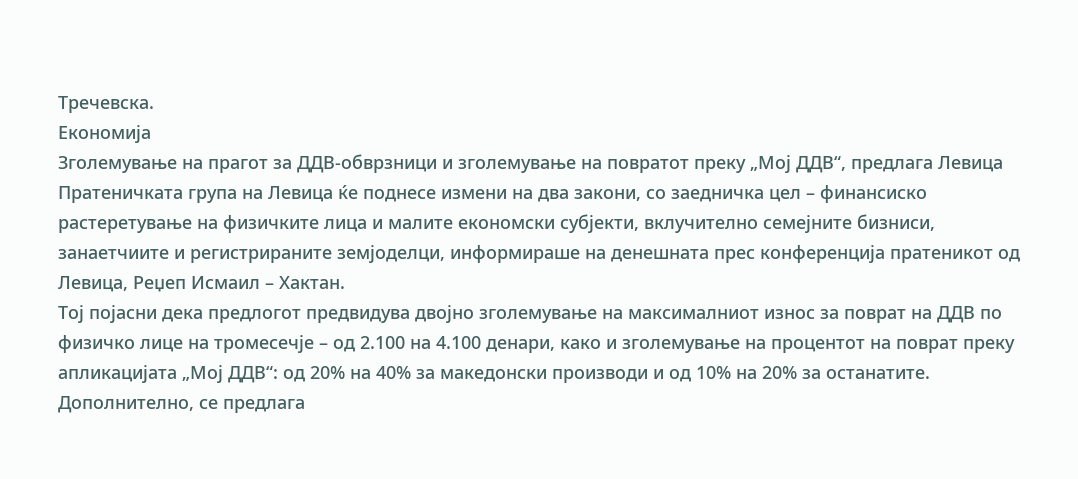Тречевска.
Економија
Зголемување на прагот за ДДВ-обврзници и зголемување на повратот преку „Мој ДДВ“, предлага Левица
Пратеничката група на Левица ќе поднесе измени на два закони, со заедничка цел – финансиско растеретување на физичките лица и малите економски субјекти, вклучително семејните бизниси, занаетчиите и регистрираните земјоделци, информираше на денешната прес конференција пратеникот од Левица, Реџеп Исмаил – Хактан.
Тој појасни дека предлогот предвидува двојно зголемување на максималниот износ за поврат на ДДВ по физичко лице на тромесечје – од 2.100 на 4.100 денари, како и зголемување на процентот на поврат преку апликацијата „Мој ДДВ“: од 20% на 40% за македонски производи и од 10% на 20% за останатите.
Дополнително, се предлага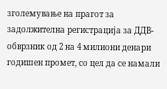зголемување на прагот за задолжителна регистрација за ДДВ-обврзник од 2 на 4 милиони денари годишен промет, со цел да се намали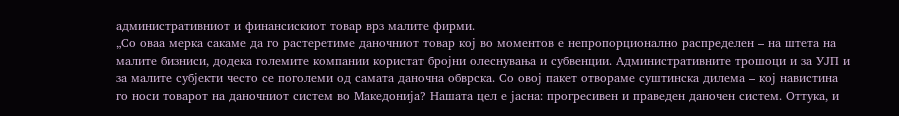административниот и финансискиот товар врз малите фирми.
„Со оваа мерка сакаме да го растеретиме даночниот товар кој во моментов е непропорционално распределен – на штета на малите бизниси, додека големите компании користат бројни олеснувања и субвенции. Административните трошоци и за УЈП и за малите субјекти често се поголеми од самата даночна обврска. Со овој пакет отвораме суштинска дилема – кој навистина го носи товарот на даночниот систем во Македонија? Нашата цел е јасна: прогресивен и праведен даночен систем. Оттука, и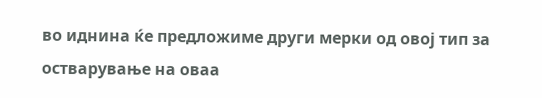во иднина ќе предложиме други мерки од овој тип за остварување на оваа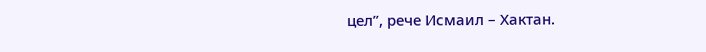цел”, рече Исмаил – Хактан.